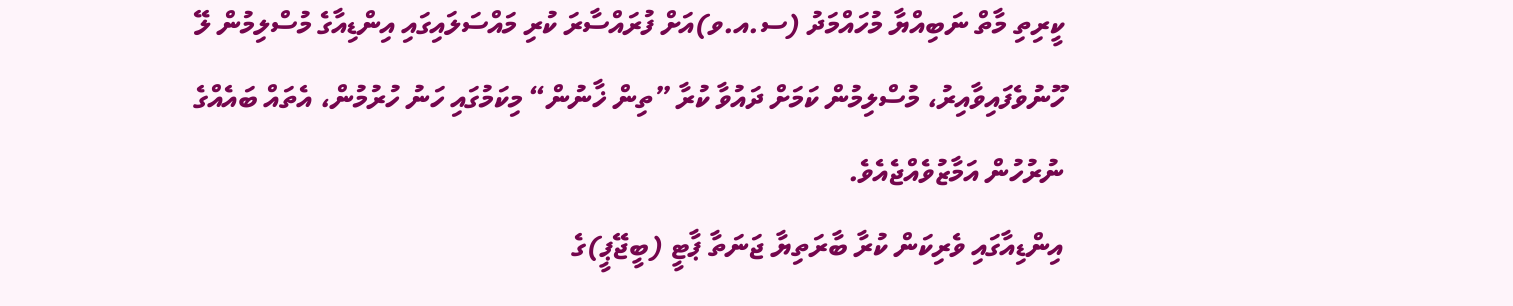ކީރިތި މާތް ނަބިއްޔާ މުހައްމަދު (ސ.އ.ވ)އަށް ފުރައްސާރަ ކުރި މައްސަލައިގައި އިންޑިއާގެ މުސްލިމުން ލޭ ހޫނުވެފައިވާއިރު، މުސްލިމުން ކަމަށް ދައުވާ ކުރާ ”ތިން ޚާނުން“ މިކަމުގައި ހަނު ހުރުމުން، އެތައް ބައެއްގެ ނުރުހުން އަމާޒުވެއްޖެއެވެ.
އިންޑިއާގައި ވެރިކަން ކުރާ ބާރަތިޔާ ޖަނަތާ ޕާޓީ (ބީޖޭޕީ)ގެ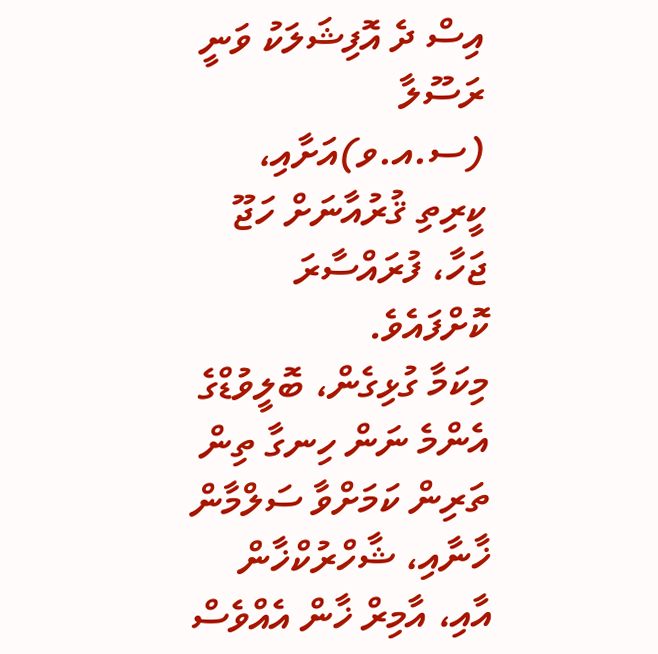އިސް ދެ އޮފިޝަލަކު ވަނީ ރަސޫލާ (ސ.އ.ވ)އަށާއި، ކީރިތި ޤުރުއާނަށް ހަޖޫ ޖަހާ، ފުރައްސާރަ ކޮށްފައެވެ.
މިކަމާ ގުޅިގެން، ބޮލީވުޑްގެ އެންމެ ނަން ހިނގާ ތިން ތަރިން ކަމަށްވާ ސަލްމާން ޚާނާއި، ޝާހްރުކްޚާން އާއި، އާމިރް ޚާން އެއްވެސް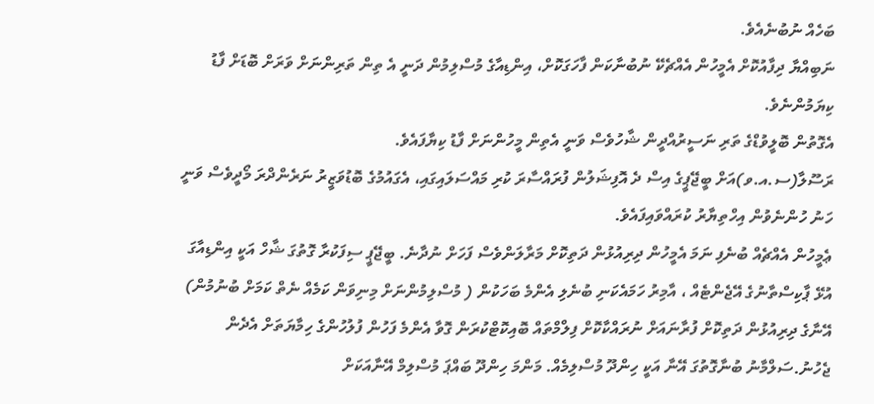ބަހެއް ނުބުނެއެވެ.
ނަބިއްޔާ ދިފާއުކޮށް އެމީހުން އެއްޗެކޭ ނުބުނާކަން ފާހަގަކޮށް، އިންޑިއާގެ މުސްލިމުން ދަނީ އެ ތިން ތަރިންނަށް ވަރަށް ބޮޑަށް ފާޑު ކިޔަމުންނެވެ.
އެގޮތުން ބޮލީވުޑްގެ ތަރި ނަސީރުއްދީން ޝާހުވެސް ވަނީ އެތިން މީހުންނަށް ފާޑު ކިޔާފައެވެ.
ރަސޫލާ(ސ.އ.ވ)އަށް ބީޖޭޕީގެ އިސް ދެ އޮފިޝަލުން ފުރައްސާރަ ކުރި މައްސަލައިގައި، އެގައުމުގެ ބޮޑުވަޒީރު ނަރެންދްރަ މޯދީވެސް ވަނީ ހަނު ހުންނެވުން އިހްތިޔާރު ކުރައްވައިފައެވެ.
ޢެމީހުން އެއްޗެއް ބުނެފި ނަމަ އެމީހުން ދިރިއުޅުން ދަތިކޮށް މަރާލަންވެސް ފަހަށް ނުދާނެ. ބީޖޭޕީ ސިފަކުރާ ގޮތުގަ ޝާހް އަކީ އިންޑިއާގަ އުޅޭ ޕާކިސްތާނުގެ އޭޖެންޓެއް ، އާމިރު ހަމައެކަނި ބުނެލި އެންމެ ބަހަކުން ( މުސްލިމުންނަށް މިނިވަން ކަމެއް ނެތް ކަމަށް ބުނުމުން)
އޭނާގެ ދިރިއުޅުން ދަތިކޮށް ފުރާނައަށް ނުރައްކާކޮށް ފިލްމްތައް ބޮއިކޮޓްކުރަން ގޮވާ އެންމެ ފަހުން ފުލުހުންގެ ހިމާޔަތަށް އެދެން ޖެހުނު.ސަލްމާނު ބުނާގޮތުގަ އޭނާ އަކީ ހިންދޫ މުސްލިމެއް. މަންމަ ހިންދޫ ބައްޕަ މުސްލިމް އޭނާއަކަށް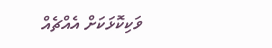ވަކިކޮޅަކަށް އެއްޗެއް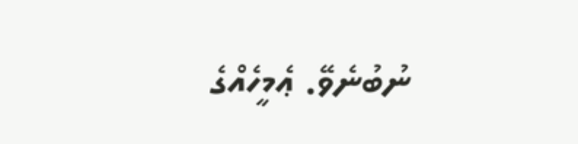ނުބުނެވޭ. ޢެމީހެއްގެ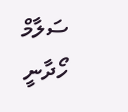ސަލާމް ހޯދާނީ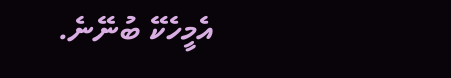އެމީހެކޭ ބުނޭނެ.